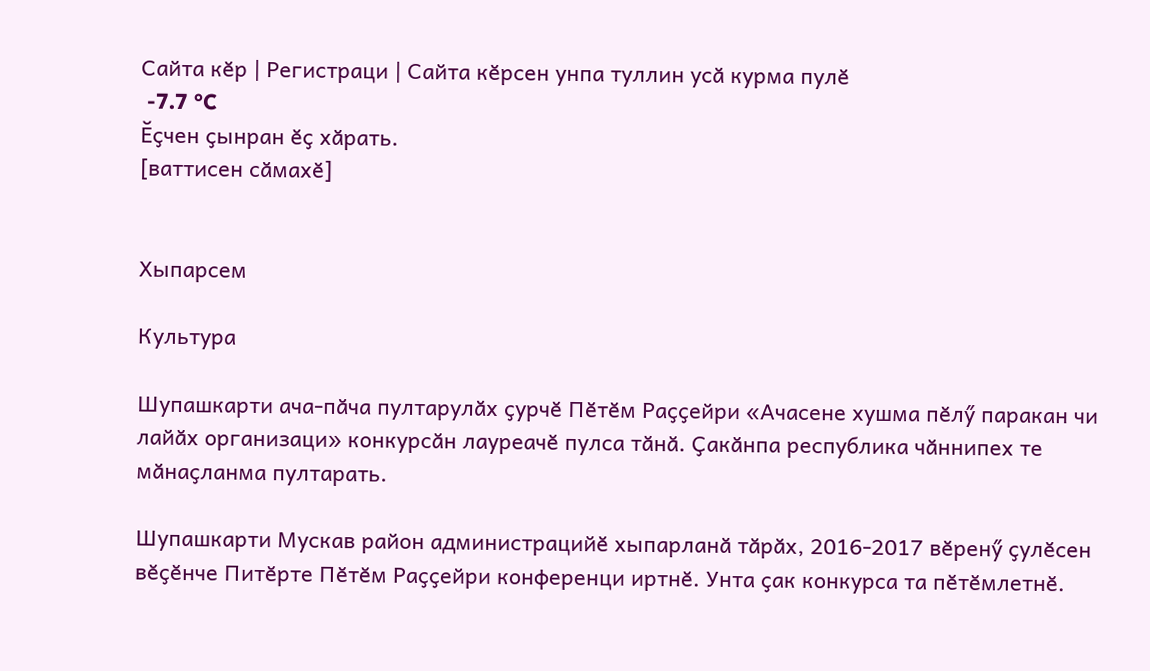Сайта кӗр | Регистраци | Сайта кӗрсен унпа туллин усӑ курма пулӗ
 -7.7 °C
Ӗҫчен ҫынран ӗҫ хӑрать.
[ваттисен сӑмахӗ]


Хыпарсем

Культура

Шупашкарти ача-пӑча пултарулӑх ҫурчӗ Пӗтӗм Раҫҫейри «Ачасене хушма пӗлӳ паракан чи лайӑх организаци» конкурсӑн лауреачӗ пулса тӑнӑ. Ҫакӑнпа республика чӑннипех те мӑнаҫланма пултарать.

Шупашкарти Мускав район администрацийӗ хыпарланӑ тӑрӑх, 2016-2017 вӗренӳ ҫулӗсен вӗҫӗнче Питӗрте Пӗтӗм Раҫҫейри конференци иртнӗ. Унта ҫак конкурса та пӗтӗмлетнӗ.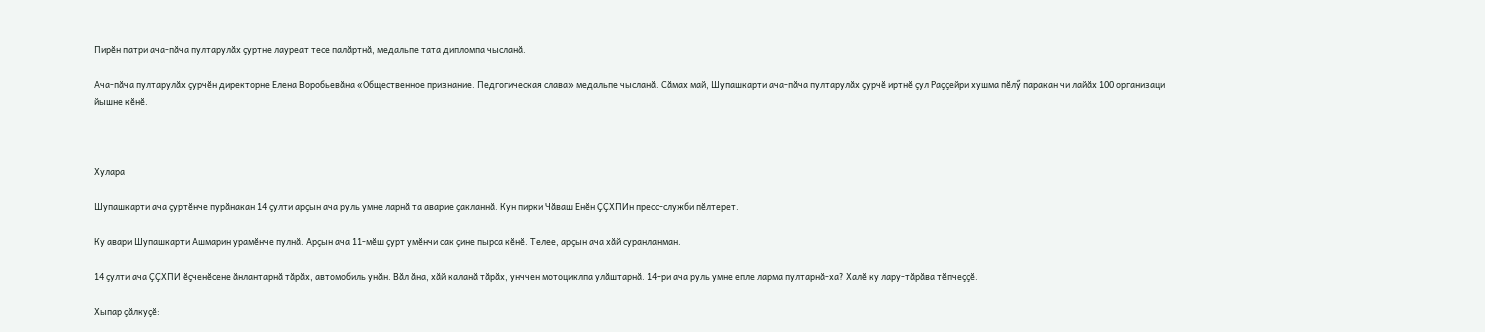Пирӗн патри ача-пӑча пултарулӑх ҫуртне лауреат тесе палӑртнӑ, медальпе тата дипломпа чысланӑ.

Ача-пӑча пултарулӑх ҫурчӗн директорне Елена Воробьевӑна «Общественное признание. Педгогическая слава» медальпе чысланӑ. Сӑмах май, Шупашкарти ача-пӑча пултарулӑх ҫурчӗ иртнӗ ҫул Раҫҫейри хушма пӗлӳ паракан чи лайӑх 100 организаци йышне кӗнӗ.



Хулара

Шупашкарти ача ҫуртӗнче пурӑнакан 14 ҫулти арҫын ача руль умне ларнӑ та аварие ҫакланнӑ. Кун пирки Чӑваш Енӗн ҪҪХПИн пресс-служби пӗлтерет.

Ку авари Шупашкарти Ашмарин урамӗнче пулнӑ. Арҫын ача 11-мӗш ҫурт умӗнчи сак ҫине пырса кӗнӗ. Телее, арҫын ача хӑй суранланман.

14 ҫулти ача ҪҪХПИ ӗҫченӗсене ӑнлантарнӑ тӑрӑх, автомобиль унӑн. Вӑл ӑна, хӑй каланӑ тӑрӑх, унччен мотоциклпа улӑштарнӑ. 14-ри ача руль умне епле ларма пултарнӑ-ха? Халӗ ку лару-тӑрӑва тӗпчеҫҫӗ.

Хыпар ҫӑлкуҫӗ: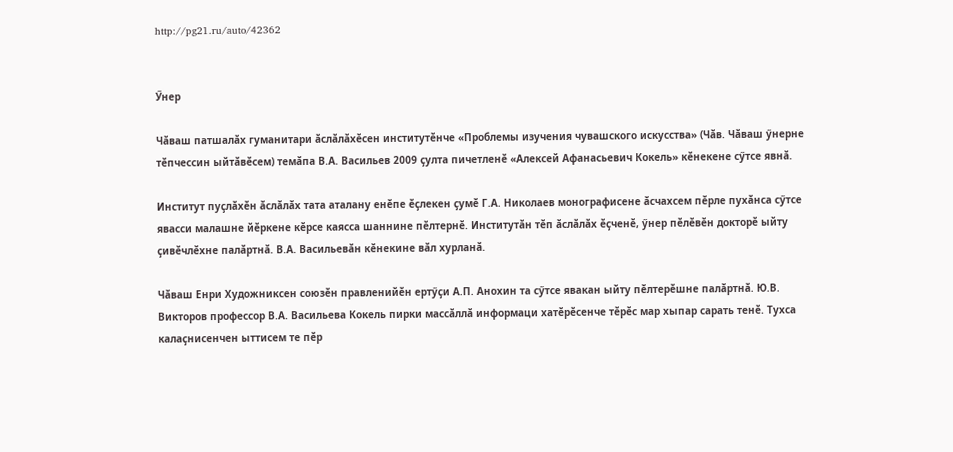http://pg21.ru/auto/42362


Ӳнер

Чӑваш патшалӑх гуманитари ӑслӑлӑхӗсен институтӗнче «Проблемы изучения чувашского искусства» (Чӑв. Чӑваш ӳнерне тӗпчессин ыйтӑвӗсем) темӑпа В.А. Васильев 2009 ҫулта пичетленӗ «Алексей Афанасьевич Кокель» кӗнекене сӳтсе явнӑ.

Институт пуҫлӑхӗн ӑслӑлӑх тата аталану енӗпе ӗҫлекен ҫумӗ Г.А. Николаев монографисене ӑсчахсем пӗрле пухӑнса сӳтсе явасси малашне йӗркене кӗрсе каясса шаннине пӗлтернӗ. Институтӑн тӗп ӑслӑлӑх ӗҫченӗ, ӳнер пӗлӗвӗн докторӗ ыйту ҫивӗчлӗхне палӑртнӑ. В.А. Васильевӑн кӗнекине вӑл хурланӑ.

Чӑваш Енри Художниксен союзӗн правленийӗн ертӳҫи А.П. Анохин та сӳтсе явакан ыйту пӗлтерӗшне палӑртнӑ. Ю.В. Викторов профессор В.А. Васильева Кокель пирки массӑллӑ информаци хатӗрӗсенче тӗрӗс мар хыпар сарать тенӗ. Тухса калаҫнисенчен ыттисем те пӗр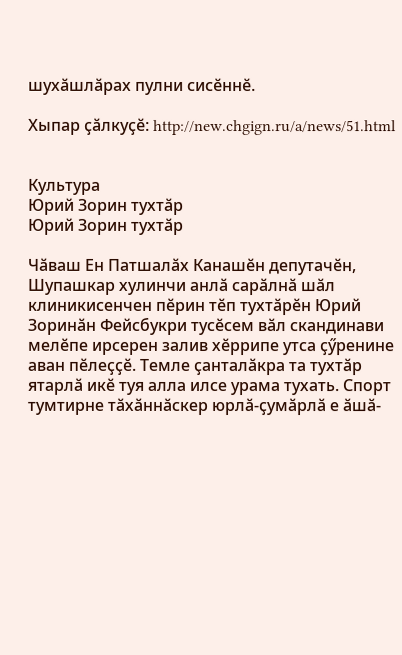шухӑшлӑрах пулни сисӗннӗ.

Хыпар ҫӑлкуҫӗ: http://new.chgign.ru/a/news/51.html


Культура
Юрий Зорин тухтӑр
Юрий Зорин тухтӑр

Чӑваш Ен Патшалӑх Канашӗн депутачӗн, Шупашкар хулинчи анлӑ сарӑлнӑ шӑл клиникисенчен пӗрин тӗп тухтӑрӗн Юрий Зоринӑн Фейсбукри тусӗсем вӑл скандинави мелӗпе ирсерен залив хӗррипе утса ҫӳренине аван пӗлеҫҫӗ. Темле ҫанталӑкра та тухтӑр ятарлӑ икӗ туя алла илсе урама тухать. Спорт тумтирне тӑхӑннӑскер юрлӑ-ҫумӑрлӑ е ӑшӑ-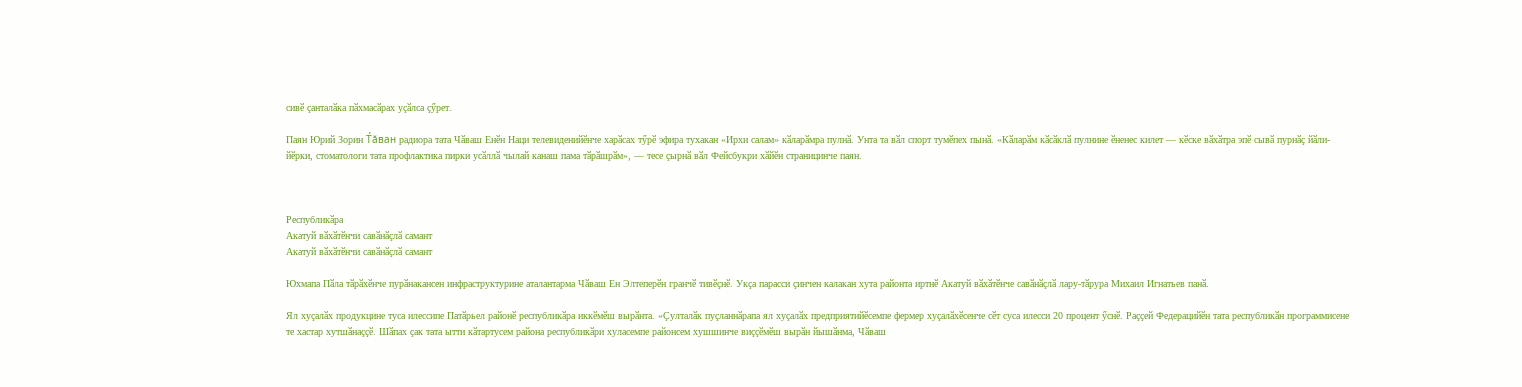сивӗ ҫанталӑка пӑхмасӑрах уҫӑлса ҫӳрет.

Паян Юрий Зорин Т́ӑван радиора тата Чӑваш Енӗн Наци телевиденийӗнче харӑсах тӳрӗ эфира тухакан «Ирхи салам» кӑларӑмра пулнӑ. Унта та вӑл спорт тумӗпех пынӑ. «Кӑларӑм кӑсӑклӑ пулнине ӗненес килет — кӗске вӑхӑтра эпӗ сывӑ пурнӑҫ йӑли-йӗрки, стоматологи тата профлактика пирки усӑллӑ чылай канаш пама тӑрӑшрӑм», — тесе ҫырнӑ вӑл Фейсбукри хӑйӗн страницинче паян.



Республикӑра
Акатуй вӑхӑтӗнчи савӑнӑҫлӑ самант
Акатуй вӑхӑтӗнчи савӑнӑҫлӑ самант

Юхмапа Пӑла тӑрӑхӗнче пурӑнакансен инфраструктурине аталантарма Чӑваш Ен Элтеперӗн гранчӗ тивӗҫнӗ. Укҫа парасси ҫинчен калакан хута районта иртнӗ Акатуй вӑхӑтӗнче савӑнӑҫлӑ лару-тӑрура Михаил Игнатьев панӑ.

Ял хуҫалӑх продукцине туса илессипе Патӑрьел районӗ республикӑра иккӗмӗш вырӑнта. «Ҫулталӑк пуҫланнӑрапа ял хуҫалӑх предприятийӗсемпе фермер хуҫалӑхӗсенче сӗт суса илесси 20 процент ӳснӗ. Раҫҫей Федерацийӗн тата республикӑн программисене те хастар хутшӑнаҫҫӗ. Шӑпах ҫак тата ытти кӑтартусем района республикӑри хуласемпе районсем хушшинче виҫҫӗмӗш вырӑн йышӑнма, Чӑваш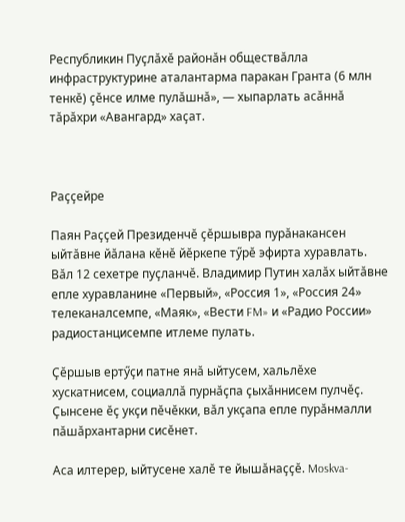Республикин Пуҫлӑхӗ районӑн обществӑлла инфраструктурине аталантарма паракан Гранта (6 млн тенкӗ) ҫӗнсе илме пулӑшнӑ», — хыпарлать асӑннӑ тӑрӑхри «Авангард» хаҫат.



Раҫҫейре

Паян Раҫҫей Президенчӗ ҫӗршывра пурӑнакансен ыйтӑвне йӑлана кӗнӗ йӗркепе тӳрӗ эфирта хуравлать. Вӑл 12 сехетре пуҫланчӗ. Владимир Путин халӑх ыйтӑвне епле хуравланине «Первый», «Россия 1», «Россия 24» телеканалсемпе, «Маяк», «Вести FM» и «Радио России» радиостанцисемпе итлеме пулать.

Ҫӗршыв ертӳҫи патне янӑ ыйтусем, хальлӗхе хускатнисем, социаллӑ пурнӑҫпа ҫыхӑннисем пулчӗҫ. Ҫынсене ӗҫ укҫи пӗчӗкки, вӑл укҫапа епле пурӑнмалли пӑшӑрхантарни сисӗнет.

Аса илтерер, ыйтусене халӗ те йышӑнаҫҫӗ. Moskva-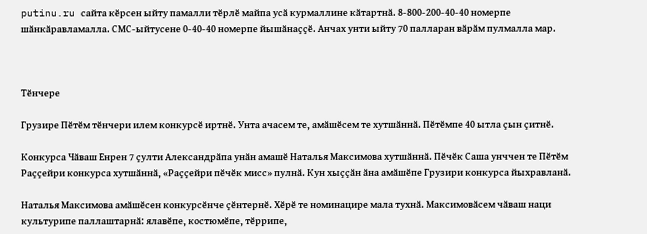putinu.ru сайта кӗрсен ыйту памалли тӗрлӗ майпа усӑ курмаллине кӑтартнӑ. 8-800-200-40-40 номерпе шӑнкӑравламалла. СМС-ыйтусене 0-40-40 номерпе йышӑнаҫҫӗ. Анчах унти ыйту 70 палларан вӑрӑм пулмалла мар.



Тӗнчере

Грузире Пӗтӗм тӗнчери илем конкурсӗ иртнӗ. Унта ачасем те, амӑшӗсем те хутшӑннӑ. Пӗтӗмпе 40 ытла ҫын ҫитнӗ.

Конкурса Чӑваш Енрен 7 ҫулти Александрӑпа унӑн амашӗ Наталья Максимова хутшӑннӑ. Пӗчӗк Саша унччен те Пӗтӗм Раҫҫейри конкурса хутшӑннӑ, «Раҫҫейри пӗчӗк мисс» пулнӑ. Кун хыҫҫӑн ӑна амӑшӗпе Грузири конкурса йыхравланӑ.

Наталья Максимова амӑшӗсен конкурсӗнче ҫӗнтернӗ. Хӗрӗ те номинацире мала тухнӑ. Максимовӑсем чӑваш наци культурипе паллаштарнӑ: ялавӗпе, костюмӗпе, тӗррипе,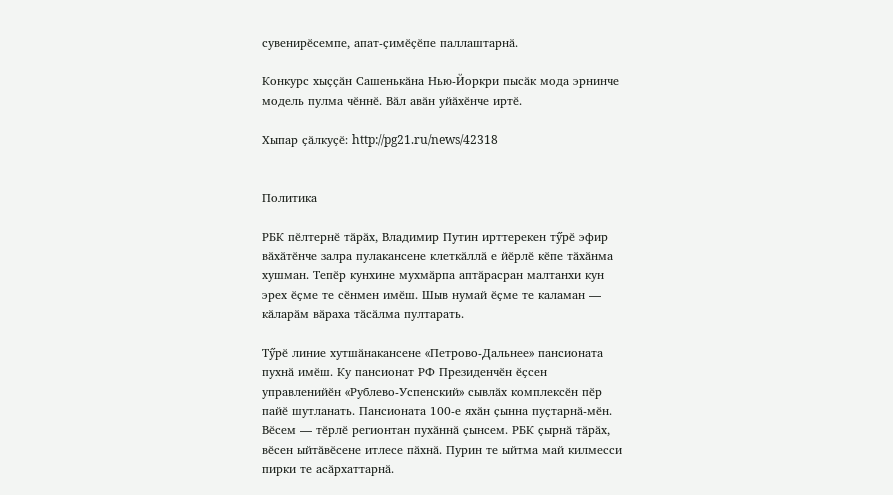сувенирӗсемпе, апат-ҫимӗҫӗпе паллаштарнӑ.

Конкурс хыҫҫӑн Сашенькӑна Нью-Йоркри пысӑк мода эрнинче модель пулма чӗннӗ. Вӑл авӑн уйӑхӗнче иртӗ.

Хыпар ҫӑлкуҫӗ: http://pg21.ru/news/42318


Политика

РБК пӗлтернӗ тӑрӑх, Владимир Путин ирттерекен тӳрӗ эфир вӑхӑтӗнче залра пулакансене клеткӑллӑ е йӗрлӗ кӗпе тӑхӑнма хушман. Тепӗр кунхине мухмӑрпа аптӑрасран малтанхи кун эрех ӗҫме те сӗнмен имӗш. Шыв нумай ӗҫме те каламан — кӑларӑм вӑраха тӑсӑлма пултарать.

Тӳрӗ линие хутшӑнакансене «Петрово-Дальнее» пансионата пухнӑ имӗш. Ку пансионат РФ Президенчӗн ӗҫсен управленийӗн «Рублево-Успенский» сывлӑх комплексӗн пӗр пайӗ шутланать. Пансионата 100-е яхӑн ҫынна пуҫтарнӑ-мӗн. Вӗсем — тӗрлӗ регионтан пухӑннӑ ҫынсем. РБК ҫырнӑ тӑрӑх, вӗсен ыйтӑвӗсене итлесе пӑхнӑ. Пурин те ыйтма май килмесси пирки те асӑрхаттарнӑ.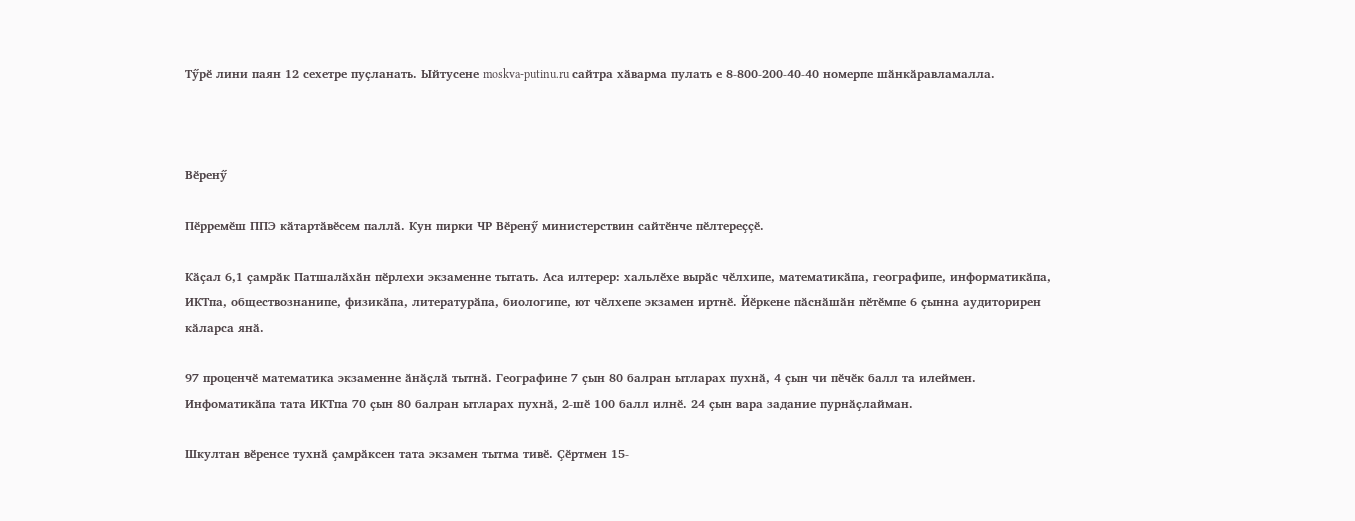Тӳрӗ лини паян 12 сехетре пуҫланать. Ыйтусене moskva-putinu.ru сайтра хӑварма пулать е 8-800-200-40-40 номерпе шӑнкӑравламалла.



Вӗренӳ

Пӗрремӗш ППЭ кӑтартӑвӗсем паллӑ. Кун пирки ЧР Вӗренӳ министерствин сайтӗнче пӗлтереҫҫӗ.

Кӑҫал 6,1 ҫамрӑк Патшалӑхӑн пӗрлехи экзаменне тытать. Аса илтерер: хальлӗхе вырӑс чӗлхипе, математикӑпа, географипе, информатикӑпа, ИКТпа, обществознанипе, физикӑпа, литературӑпа, биологипе, ют чӗлхепе экзамен иртнӗ. Йӗркене пӑснӑшӑн пӗтӗмпе 6 ҫынна аудиторирен кӑларса янӑ.

97 проценчӗ математика экзаменне ӑнӑҫлӑ тытнӑ. Географине 7 ҫын 80 балран ытларах пухнӑ, 4 ҫын чи пӗчӗк балл та илеймен. Инфоматикӑпа тата ИКТпа 70 ҫын 80 балран ытларах пухнӑ, 2-шӗ 100 балл илнӗ. 24 ҫын вара задание пурнӑҫлайман.

Шкултан вӗренсе тухнӑ ҫамрӑксен тата экзамен тытма тивӗ. Ҫӗртмен 15-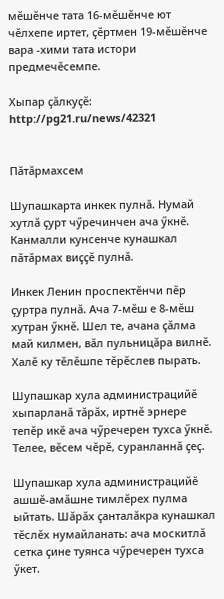мӗшӗнче тата 16-мӗшӗнче ют чӗлхепе иртет, ҫӗртмен 19-мӗшӗнче вара -хими тата истори предмечӗсемпе.

Хыпар ҫӑлкуҫӗ: http://pg21.ru/news/42321


Пӑтӑрмахсем

Шупашкарта инкек пулнӑ. Нумай хутлӑ ҫурт чӳречинчен ача ӳкнӗ. Канмалли кунсенче кунашкал пӑтӑрмах виҫҫӗ пулнӑ.

Инкек Ленин проспектӗнчи пӗр ҫуртра пулнӑ. Ача 7-мӗш е 8-мӗш хутран ӳкнӗ. Шел те, ачана ҫӑлма май килмен, вӑл пульницӑра вилнӗ. Халӗ ку тӗлӗшпе тӗрӗслев пырать.

Шупашкар хула администрацийӗ хыпарланӑ тӑрӑх, иртнӗ эрнере тепӗр икӗ ача чӳречерен тухса ӳкнӗ. Телее, вӗсем чӗрӗ, суранланнӑ ҫеҫ.

Шупашкар хула администрацийӗ ашшӗ-амӑшне тимлӗрех пулма ыйтать. Шӑрӑх ҫанталӑкра кунашкал тӗслӗх нумайланать: ача москитлӑ сетка ҫине туянса чӳречерен тухса ӳкет.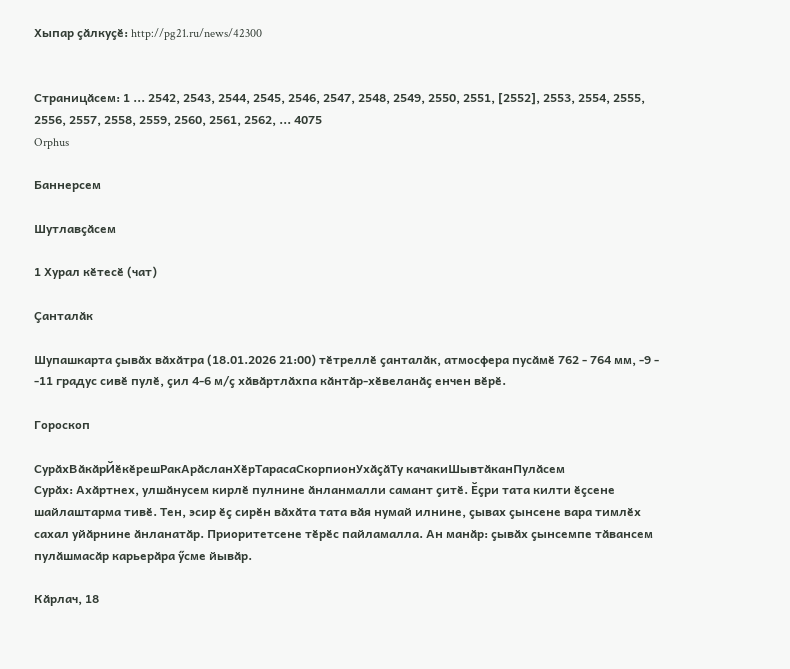Хыпар ҫӑлкуҫӗ: http://pg21.ru/news/42300


Страницӑсем: 1 ... 2542, 2543, 2544, 2545, 2546, 2547, 2548, 2549, 2550, 2551, [2552], 2553, 2554, 2555, 2556, 2557, 2558, 2559, 2560, 2561, 2562, ... 4075
Orphus

Баннерсем

Шутлавҫӑсем

1 Хурал кӗтесӗ (чат)

Ҫанталӑк

Шупашкарта ҫывӑх вӑхӑтра (18.01.2026 21:00) тӗтреллӗ ҫанталӑк, атмосфера пусӑмӗ 762 - 764 мм, -9 - -11 градус сивӗ пулӗ, ҫил 4-6 м/ҫ хӑвӑртлӑхпа кӑнтӑр-хӗвеланӑҫ енчен вӗрӗ.

Гороскоп

СурӑхВӑкӑрЙӗкӗрешРакАрӑсланХӗрТарасаСкорпионУхӑҫӑТу качакиШывтӑканПулӑсем
Сурӑх: Ахӑртнех, улшӑнусем кирлӗ пулнине ӑнланмалли самант ҫитӗ. Ӗҫри тата килти ӗҫсене шайлаштарма тивӗ. Тен, эсир ӗҫ сирӗн вӑхӑта тата вӑя нумай илнине, ҫывах ҫынсене вара тимлӗх сахал уйӑрнине ӑнланатӑр. Приоритетсене тӗрӗс пайламалла. Ан манӑр: ҫывӑх ҫынсемпе тӑвансем пулӑшмасӑр карьерӑра ӳсме йывӑр.

Кӑрлач, 18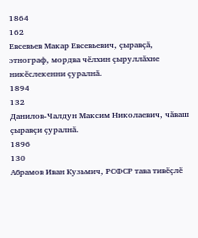1864
162
Евсевьев Макар Евсевьевич, ҫыравҫӑ, этнограф, мордва чӗлхин ҫыруллӑхне никӗслекенни ҫуралнӑ.
1894
132
Данилов-Чалдун Максим Николаевич, чӑваш ҫыравҫи ҫуралнӑ.
1896
130
Абрамов Иван Кузьмич, РСФСР тава тивӗҫлӗ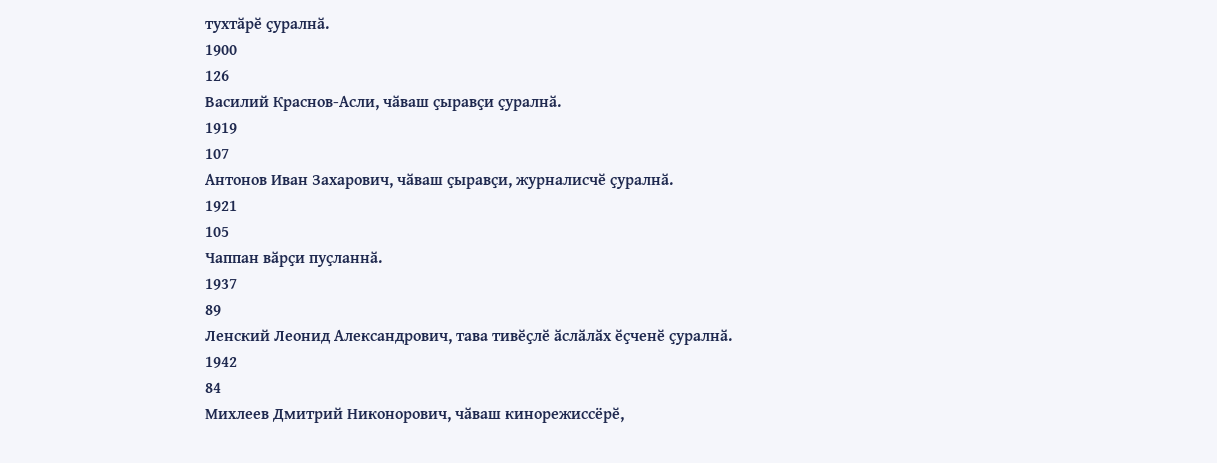тухтӑрӗ ҫуралнӑ.
1900
126
Василий Краснов-Асли, чӑваш ҫыравҫи ҫуралнӑ.
1919
107
Антонов Иван Захарович, чӑваш ҫыравҫи, журналисчӗ ҫуралнӑ.
1921
105
Чаппан вӑрҫи пуҫланнӑ.
1937
89
Ленский Леонид Александрович, тава тивӗҫлӗ ӑслӑлӑх ӗҫченӗ ҫуралнӑ.
1942
84
Михлеев Дмитрий Никонорович, чӑваш кинорежиссёрӗ,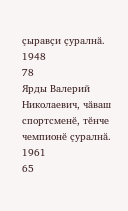ҫыравҫи ҫуралнӑ.
1948
78
Ярды Валерий Николаевич, чӑваш спортсменӗ, тӗнче чемпионӗ ҫуралнӑ.
1961
65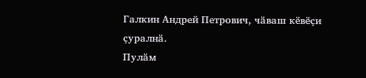Галкин Андрей Петрович, чӑваш кӗвӗҫи ҫуралнӑ.
Пулӑм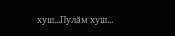хуш...Пулӑм хуш...